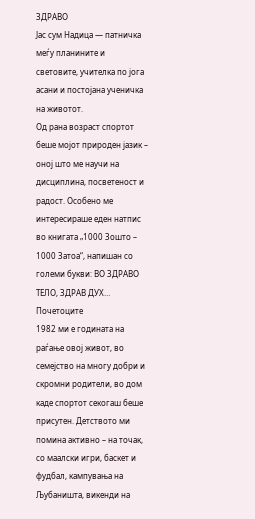ЗДРАВО
Јас сум Надица — патничка меѓу планините и световите, учителка по јога асани и постојана ученичка на животот.
Од рана возраст спортот беше мојот природен јазик – оној што ме научи на дисциплина, посветеност и радост. Особено ме интересираше еден натпис во книгата „1000 Зошто – 1000 Затоа“, напишан со големи букви: ВО ЗДРАВО ТЕЛО, ЗДРАВ ДУХ…
Почетоците
1982 ми е годината на раѓање овој живот, во семејство на многу добри и скромни родители, во дом каде спортот секогаш беше присутен. Детството ми помина активно – на точак, со маалски игри, баскет и фудбал, кампувања на Љубаништа, викенди на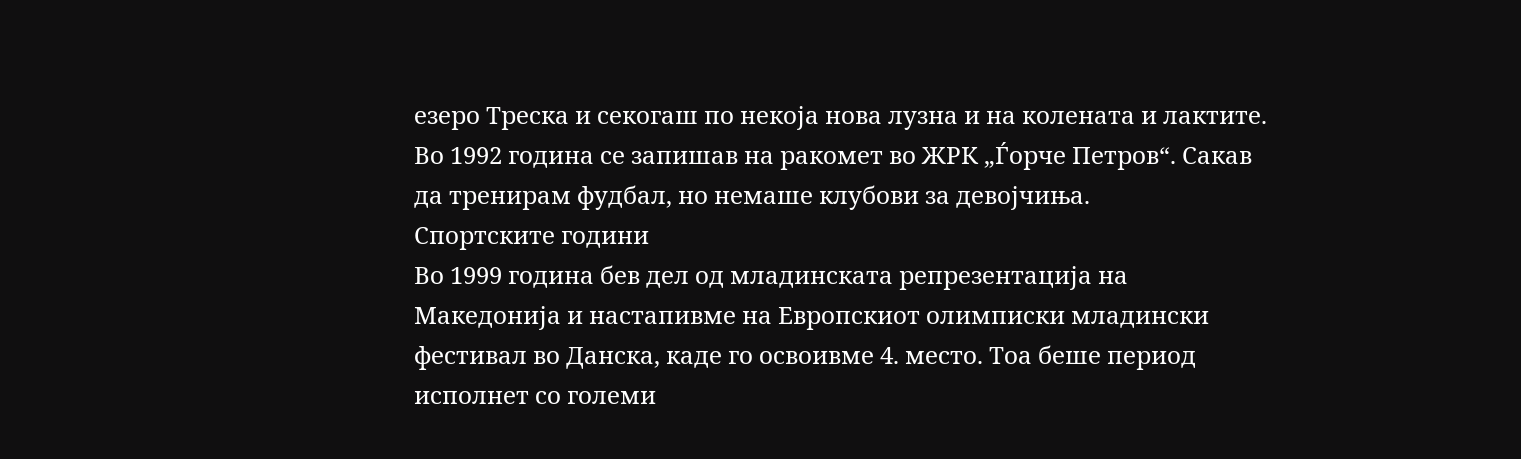езеро Треска и секогаш по некоја нова лузна и на колената и лактите. Во 1992 година се запишав на ракомет во ЖРК „Ѓорче Петров“. Сакав да тренирам фудбал, но немаше клубови за девојчиња.
Спортските години
Во 1999 година бев дел од младинската репрезентација на Македонија и настапивме на Европскиот олимписки младински фестивал во Данска, каде го освоивме 4. место. Тоа беше период исполнет со големи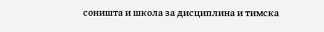соништа и школа за дисциплина и тимска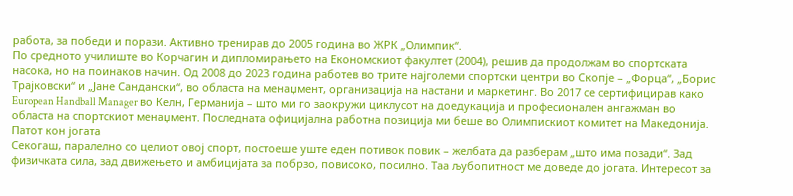работа, за победи и порази. Активно тренирав до 2005 година во ЖРК „Олимпик“.
По средното училиште во Корчагин и дипломирањето на Економскиот факултет (2004), решив да продолжам во спортската насока, но на поинаков начин. Од 2008 до 2023 година работев во трите најголеми спортски центри во Скопје – „Форца“, „Борис Трајковски“ и „Јане Сандански“, во областа на менаџмент, организација на настани и маркетинг. Во 2017 се сертифицирав како European Handball Manager во Келн, Германија – што ми го заокружи циклусот на доедукација и професионален ангажман во областа на спортскиот менаџмент. Последната официјална работна позиција ми беше во Олимпискиот комитет на Македонија.
Патот кон јогата
Секогаш, паралелно со целиот овој спорт, постоеше уште еден потивок повик – желбата да разберам „што има позади“. Зад физичката сила, зад движењето и амбицијата за побрзо, повисоко, посилно. Таа љубопитност ме доведе до јогата. Интересот за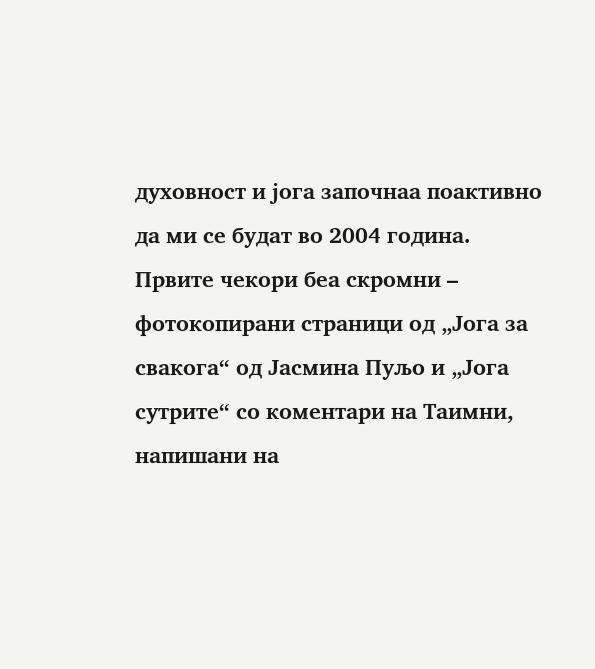духовност и јога започнаа поактивно да ми се будат во 2004 година.
Првите чекори беа скромни – фотокопирани страници од „Јога за свакога“ од Јасмина Пуљо и „Јога сутрите“ со коментари на Таимни, напишани на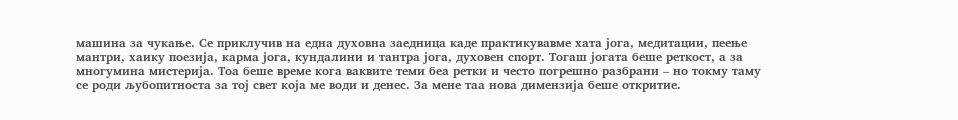машина за чукање. Се приклучив на една духовна заедница каде практикувавме хата јога, медитации, пеење мантри, хаику поезија, карма јога, кундалини и тантра јога, духовен спорт. Тогаш јогата беше реткост, а за многумина мистерија. Тоа беше време кога ваквите теми беа ретки и често погрешно разбрани – но токму таму се роди љубопитноста за тој свет која ме води и денес. За мене таа нова димензија беше откритие.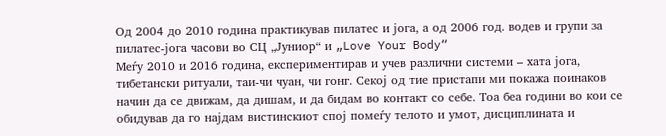Од 2004 до 2010 година практикував пилатес и јога, а од 2006 год. водев и групи за пилатес-јога часови во СЦ „Јуниор“ и „Love Your Body“
Меѓу 2010 и 2016 година, експериментирав и учев различни системи – хата јога, тибетански ритуали, таи-чи чуан, чи гонг. Секој од тие пристапи ми покажа поинаков начин да се движам, да дишам, и да бидам во контакт со себе. Тоа беа години во кои се обидував да го најдам вистинскиот спој помеѓу телото и умот, дисциплината и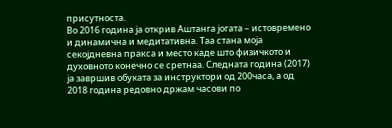присутноста.
Во 2016 година ја открив Аштанга јогата – истовремено и динамична и медитативна. Таа стана моја секојдневна пракса и место каде што физичкото и духовното конечно се сретнаа. Следната година (2017) ја завршив обуката за инструктори од 200часа, а од 2018 година редовно држам часови по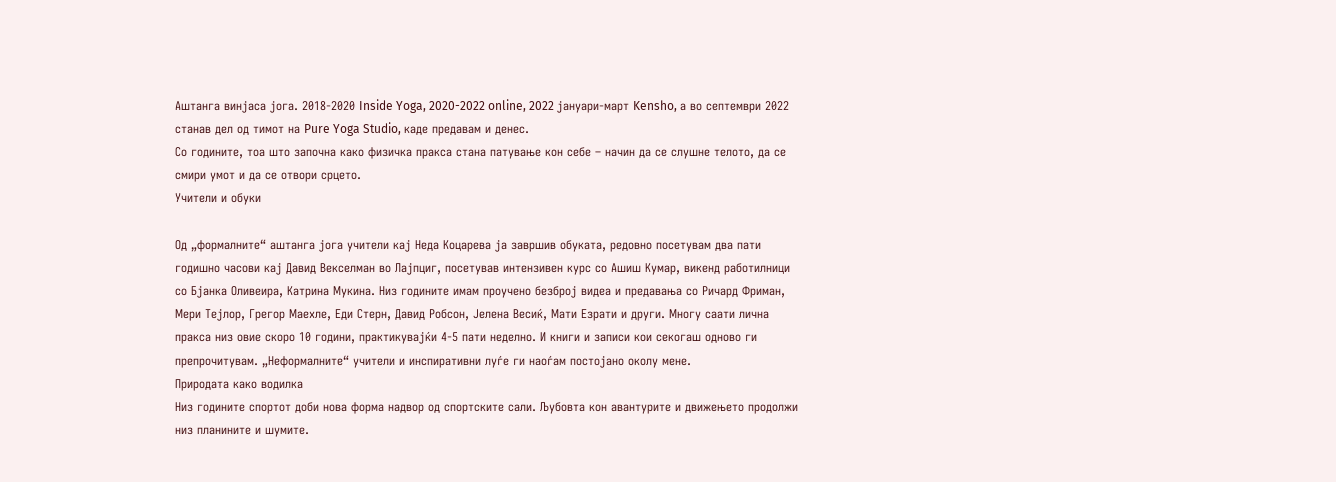Аштанга винјаса јога. 2018-2020 Inside Yoga, 2020-2022 online, 2022 јануари-март Kensho, а во септември 2022 станав дел од тимот на Pure Yoga Studio, каде предавам и денес.
Со годините, тоа што започна како физичка пракса стана патување кон себе – начин да се слушне телото, да се смири умот и да се отвори срцето.
Учители и обуки

Од „формалните“ аштанга јога учители кај Неда Коцарева ја завршив обуката, редовно посетувам два пати годишно часови кај Давид Векселман во Лајпциг, посетував интензивен курс со Ашиш Кумар, викенд работилници со Бјанка Оливеира, Катрина Мукина. Низ годините имам проучено безброј видеа и предавања со Ричард Фриман, Мери Тејлор, Грегор Маехле, Еди Стерн, Давид Робсон, Јелена Весиќ, Мати Езрати и други. Многу саати лична пракса низ овие скоро 10 години, практикувајќи 4-5 пати неделно. И книги и записи кои секогаш одново ги препрочитувам. „Неформалните“ учители и инспиративни луѓе ги наоѓам постојано околу мене.
Природата како водилка
Низ годините спортот доби нова форма надвор од спортските сали. Љубовта кон авантурите и движењето продолжи низ планините и шумите.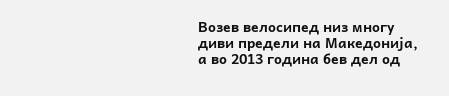Возев велосипед низ многу диви предели на Македонија, а во 2013 година бев дел од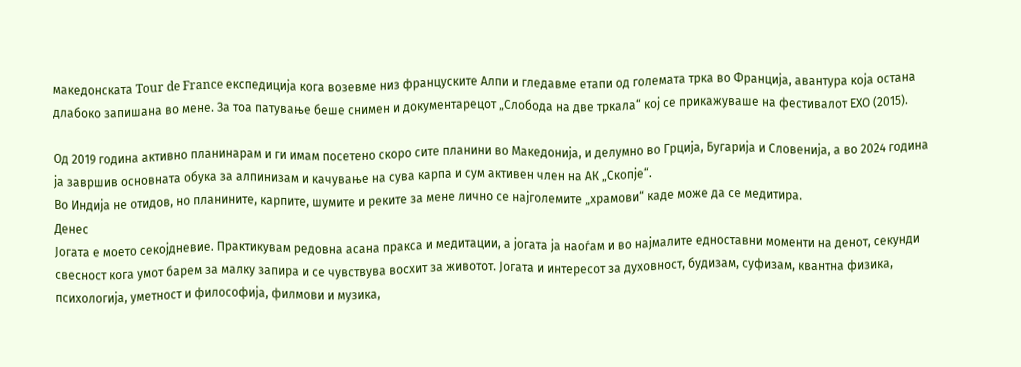македонската Tour de France експедиција кога возевме низ француските Алпи и гледавме етапи од големата трка во Франција, авантура која остана длабоко запишана во мене. За тоа патување беше снимен и документарецот „Слобода на две тркала“ кој се прикажуваше на фестивалот ЕХО (2015).

Од 2019 година активно планинарам и ги имам посетено скоро сите планини во Македонија, и делумно во Грција, Бугарија и Словенија, а во 2024 година ја завршив основната обука за алпинизам и качување на сува карпа и сум активен член на АК „Скопје“.
Во Индија не отидов, но планините, карпите, шумите и реките за мене лично се најголемите „храмови“ каде може да се медитира.
Денес
Јогата е моето секојдневие. Практикувам редовна асана пракса и медитации, а јогата ја наоѓам и во најмалите едноставни моменти на денот, секунди свесност кога умот барем за малку запира и се чувствува восхит за животот. Јогата и интересот за духовност, будизам, суфизам, квантна физика, психологија, уметност и философија, филмови и музика,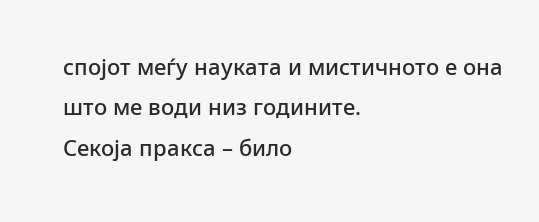спојот меѓу науката и мистичното е она што ме води низ годините.
Секоја пракса – било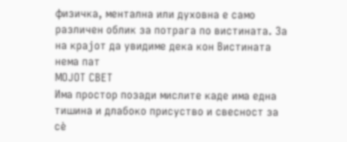физичка, ментална или духовна е само различен облик за потрага по вистината. За на крајот да увидиме дека кон Вистината нема пат
МОЈОТ СВЕТ
Има простор позади мислите каде има една тишина и длабоко присуство и свесност за сѐ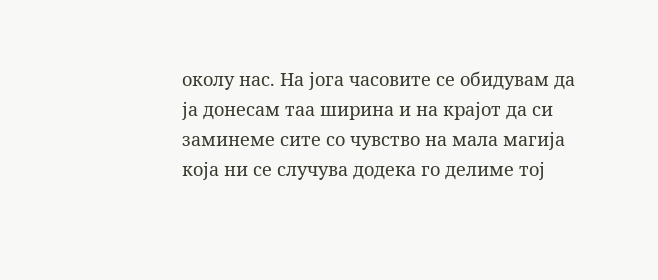околу нас. На јога часовите се обидувам да ја донесам таа ширина и на крајот да си заминеме сите со чувство на мала магија која ни се случува додека го делиме тој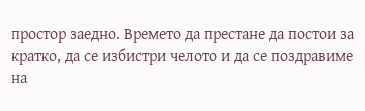простор заедно. Времето да престане да постои за кратко, да се избистри челото и да се поздравиме на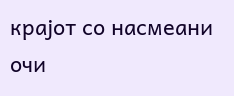крајот со насмеани очи